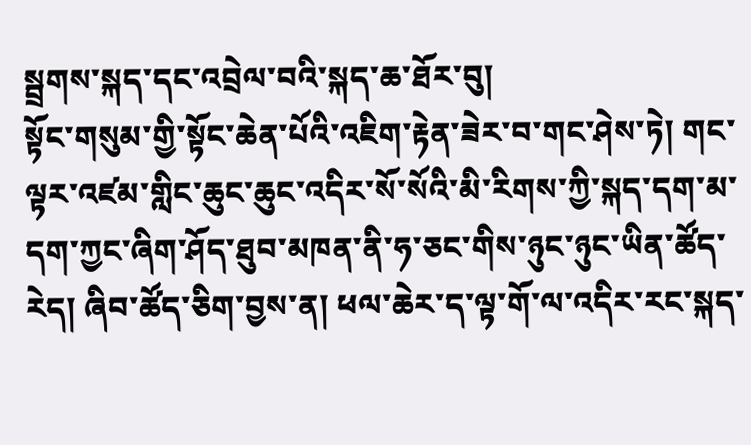སྦྲགས་སྐད་དང་འབྲེལ་བའི་སྐད་ཆ་ཐོར་བུ།
སྟོང་གསུམ་གྱི་སྟོང་ཆེན་པོའི་འཇིག་རྟེན་ཟེར་བ་གང་ཤེས་ཏེ། གང་ལྟར་འཛམ་གླིང་ཆུང་ཆུང་འདིར་སོ་སོའི་མི་རིགས་ཀྱི་སྐད་དག་མ་དག་ཀྱང་ཞིག་ཤོད་ཐུབ་མཁན་ནི་ཧ་ཅང་གིས་ཉུང་ཉུང་ཡིན་ཚོད་རེད། ཞིབ་ཚོད་ཅིག་བྱས་ན། ཕལ་ཆེར་ད་ལྟ་གོ་ལ་འདིར་རང་སྐད་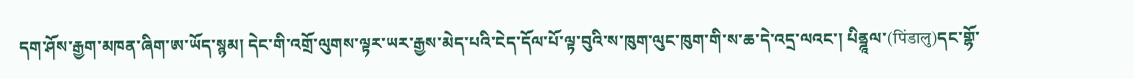དག་ཤོས་རྒྱག་མཁན་ཞིག་ཨ་ཡོད་སྙམ། དེང་གི་འགྲོ་ལུགས་ལྟར་ཡར་རྒྱས་མེད་པའི་ངེད་དོལ་པོ་ལྟ་བུའི་ས་ཁུག་ལུང་ཁུག་གི་ས་ཆ་དེ་འདྲ་ལའང་། པིནྜཱལ་(पिंडालु)དང་གྷོ་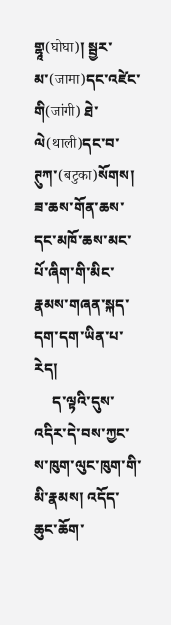གྷཱ(घोघा)། སྦྱར་མ་(जामा)དང་འཛེང་གི(जांगी) ཐེ་ལེ(थाली)དང་བ་ཊུཀ་(बटुका)སོགས། ཟ་ཆས་གོན་ཆས་དང་མཁོ་ཆས་མང་པོ་ཞིག་གི་མིང་རྣམས་གཞན་སྐད་དག་དག་ཡིན་པ་རེད།
     ད་ལྟའི་དུས་འདིར་དེ་བས་ཀྱང་ས་ཁུག་ལུང་ཁུག་གི་མི་རྣམས། འདོད་ཆུང་ཆོག་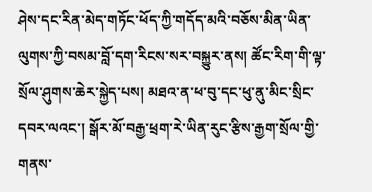ཤེས་དང་རིན་མེད་གཏོང་ཕོད་ཀྱི་གདོད་མའི་བཅོས་མིན་ཡིན་ལུགས་ཀྱི་བསམ་བློ་དག་རིངས་སར་བསྐྱུར་ནས། ཚོང་རིག་གི་ལྟ་སྲོལ་ཤུགས་ཆེར་སྐྱེད་པས། མཐའ་ན་ཕ་བུ་དང་ཕུ་ནུ་མིང་སྲིང་དབར་ལའང་། སྒོར་མོ་བརྒྱ་ཕྲག་རེ་ཡིན་རུང་རྩིས་རྒྱག་སྲོལ་གྱི་གནས་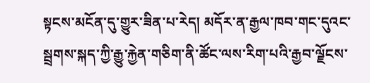སྟངས་མངོན་དུ་གྱུར་ཟིན་པ་རེད། མདོར་ན་རྒྱལ་ཁབ་གང་དུའང་སྦྲགས་སྐད་ཀྱི་རྒྱུ་རྐྱེན་གཅིག་ནི་ཚོང་ལས་རིག་པའི་རྒྱབ་ལྗོངས་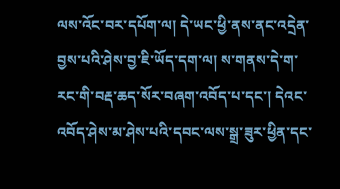ལས་འོང་བར་དཔོག་ལ། དེ་ཡང་ཕྱི་ནས་ནང་འདྲེན་བྱས་པའི་ཤེས་བྱ་ཇི་ཡོད་དག་ལ། ས་གནས་དེ་ག་རང་གི་བརྡ་ཆད་སོར་བཞག་འབོད་པ་དང་། དེའང་འབོད་ཤེས་མ་ཤེས་པའི་དབང་ལས་སྒྲ་ཟུར་ཕྱིན་དང་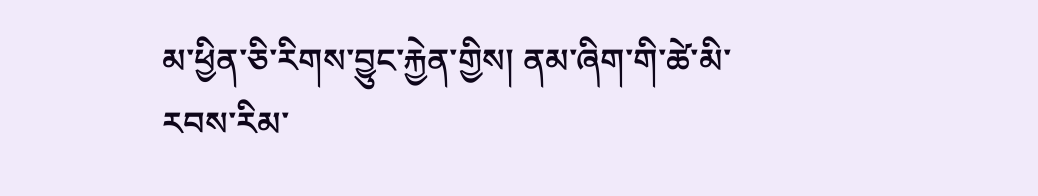མ་ཕྱིན་ཅི་རིགས་བྱུང་རྐྱེན་གྱིས། ནམ་ཞིག་གི་ཚེ་མི་རབས་རིམ་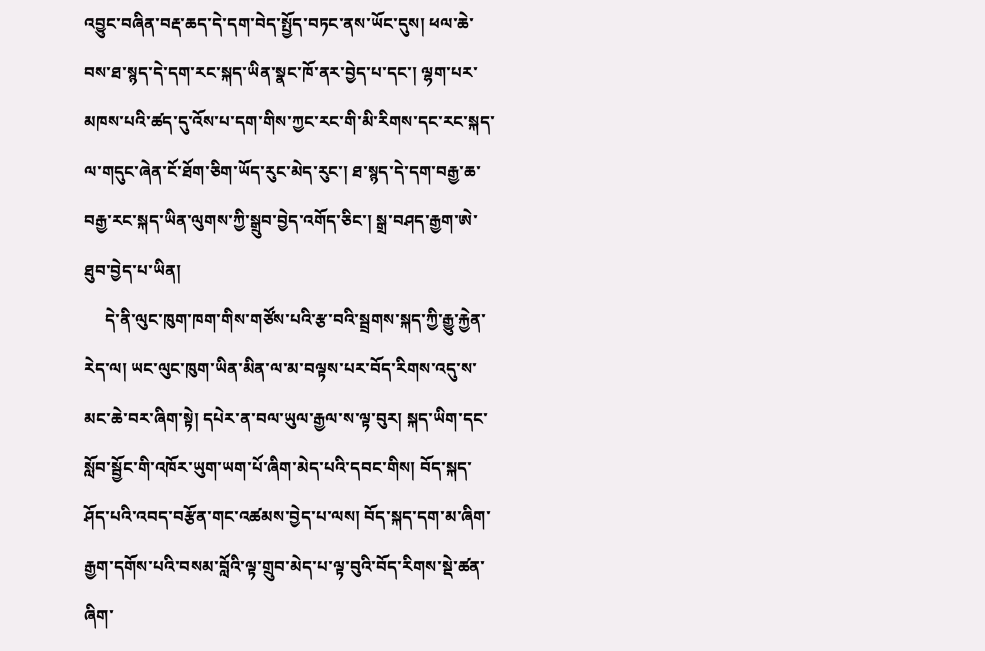འབྱུང་བཞིན་བརྡ་ཆད་དེ་དག་བེད་སྤྱོད་བཏང་ནས་ཡོང་དུས། ཕལ་ཆེ་བས་ཐ་སྙད་དེ་དག་རང་སྐད་ཡིན་སྣང་ཁོ་ནར་བྱེད་པ་དང་། ལྷག་པར་མཁས་པའི་ཚད་དུ་འོས་པ་དག་གིས་ཀྱང་རང་གི་མི་རིགས་དང་རང་སྐད་ལ་གདུང་ཞེན་ངོ་ཐོག་ཅིག་ཡོད་རུང་མེད་རུང་། ཐ་སྙད་དེ་དག་བརྒྱ་ཆ་བརྒྱ་རང་སྐད་ཡིན་ལུགས་ཀྱི་སྒྲུབ་བྱེད་འགོད་ཅིང་། སྒྲ་བཤད་རྒྱག་ཨེ་ཐུབ་བྱེད་པ་ཡིན།
     དེ་ནི་ལུང་ཁུག་ཁག་གིས་གཙོས་པའི་རྩ་བའི་སྦྲགས་སྐད་ཀྱི་རྒྱུ་རྐྱེན་རེད་ལ། ཡང་ལུང་ཁུག་ཡིན་མིན་ལ་མ་བལྟས་པར་བོད་རིགས་འདུ་ས་མང་ཆེ་བར་ཞིག་སྟེ། དཔེར་ན་བལ་ཡུལ་རྒྱལ་ས་ལྟ་བུར། སྐད་ཡིག་དང་སློབ་སྦྱོང་གི་འཁོར་ཡུག་ཡག་པོ་ཞིག་མེད་པའི་དབང་གིས། བོད་སྐད་ཤོད་པའི་འབད་བརྩོན་གང་འཚམས་བྱེད་པ་ལས། བོད་སྐད་དག་མ་ཞིག་རྒྱག་དགོས་པའི་བསམ་བློའི་ལྟ་གྲུབ་མེད་པ་ལྟ་བུའི་བོད་རིགས་སྡེ་ཚན་ཞིག་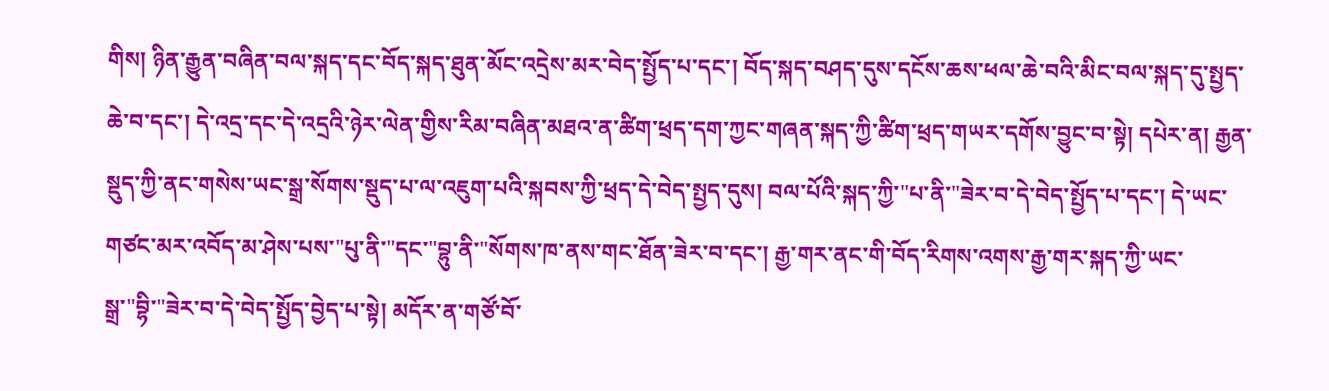གིས། ཉིན་རྒྱུན་བཞིན་བལ་སྐད་དང་བོད་སྐད་ཐུན་མོང་འདྲེས་མར་བེད་སྤྱོད་པ་དང་། བོད་སྐད་བཤད་དུས་དངོས་ཆས་ཕལ་ཆེ་བའི་མིང་བལ་སྐད་དུ་སྤྱད་ཆེ་བ་དང་། དེ་འདྲ་དང་དེ་འདྲའི་ཉེར་ལེན་གྱིས་རིམ་བཞིན་མཐའ་ན་ཚིག་ཕྲད་དག་ཀྱང་གཞན་སྐད་ཀྱི་ཚིག་ཕྲད་གཡར་དགོས་བྱུང་བ་སྟེ། དཔེར་ན། རྒྱན་སྡུད་ཀྱི་ནང་གསེས་ཡང་སྒྲ་སོགས་སྡུད་པ་ལ་འཇུག་པའི་སྐབས་ཀྱི་ཕྲད་དེ་བེད་སྤྱད་དུས། བལ་པོའི་སྐད་ཀྱི་"པ་ནི་"ཟེར་བ་དེ་བེད་སྤྱོད་པ་དང་། དེ་ཡང་གཙང་མར་འབོད་མ་ཤེས་པས་"པུ་ནི་"དང་"བྷུ་ནི་"སོགས་ཁ་ནས་གང་ཐོན་ཟེར་བ་དང་། རྒྱ་གར་ནང་གི་བོད་རིགས་འགས་རྒྱ་གར་སྐད་ཀྱི་ཡང་སྒྲ་"བྷི་"ཟེར་བ་དེ་བེད་སྤྱོད་བྱེད་པ་སྟེ། མདོར་ན་གཙོ་བོ་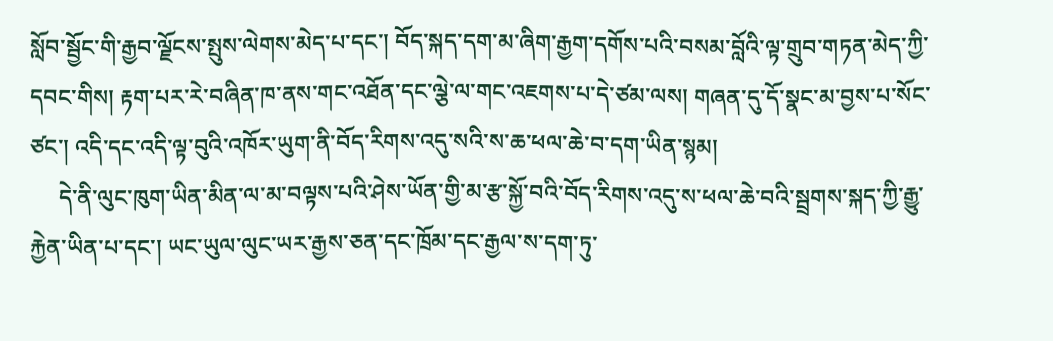སློབ་སྦྱོང་གི་རྒྱབ་ལྗོངས་སྤུས་ལེགས་མེད་པ་དང་། བོད་སྐད་དག་མ་ཞིག་རྒྱག་དགོས་པའི་བསམ་བློའི་ལྟ་གྲུབ་གཏན་མེད་ཀྱི་དབང་གིས། རྟག་པར་རེ་བཞིན་ཁ་ནས་གང་འཐོན་དང་ལྕེ་ལ་གང་འཇགས་པ་དེ་ཙམ་ལས། གཞན་དུ་དོ་སྣང་མ་བྱས་པ་སོང་ཙང་། འདི་དང་འདི་ལྟ་བུའི་འཁོར་ཡུག་ནི་བོད་རིགས་འདུ་སའི་ས་ཆ་ཕལ་ཆེ་བ་དག་ཡིན་སྙམ།
     དེ་ནི་ལུང་ཁུག་ཡིན་མིན་ལ་མ་བལྟས་པའི་ཤེས་ཡོན་གྱི་མ་རྩ་སྐྱོ་བའི་བོད་རིགས་འདུ་ས་ཕལ་ཆེ་བའི་སྦྲགས་སྐད་ཀྱི་རྒྱུ་རྐྱེན་ཡིན་པ་དང་། ཡང་ཡུལ་ལུང་ཡར་རྒྱས་ཅན་དང་ཁྲོམ་དང་རྒྱལ་ས་དག་ཏུ་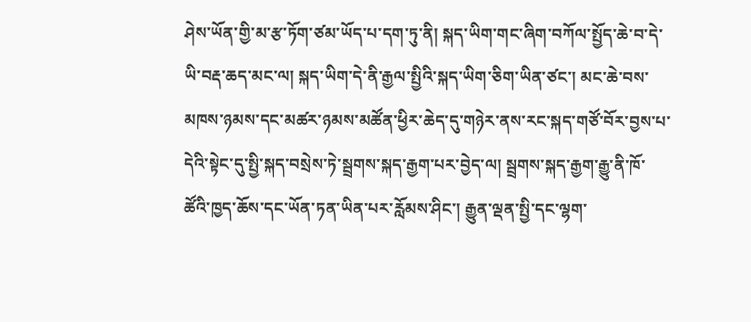ཤེས་ཡོན་གྱི་མ་རྩ་ཏོག་ཙམ་ཡོད་པ་དག་ཏུ་ནི། སྐད་ཡིག་གང་ཞིག་བཀོལ་སྤྱོད་ཆེ་བ་དེ་ཡི་བརྡ་ཆད་མང་ལ། སྐད་ཡིག་དེ་ནི་རྒྱལ་སྤྱིའི་སྐད་ཡིག་ཅིག་ཡིན་ཙང་། མང་ཆེ་བས་མཁས་ཉམས་དང་མཚར་ཉམས་མཚོན་ཕྱིར་ཆེད་དུ་གཉེར་ནས་རང་སྐད་གཙོ་བོར་བྱས་པ་དེའི་སྟེང་དུ་སྤྱི་སྐད་བསྲེས་ཏེ་སྦྲགས་སྐད་རྒྱག་པར་བྱེད་ལ། སྦྲགས་སྐད་རྒྱག་རྒྱུ་ནི་ཁོ་ཚོའི་ཁྱད་ཆོས་དང་ཡོན་ཏན་ཡིན་པར་རློམས་ཤིང་། རྒྱུན་ལྡན་སྤྱི་དང་ལྷག་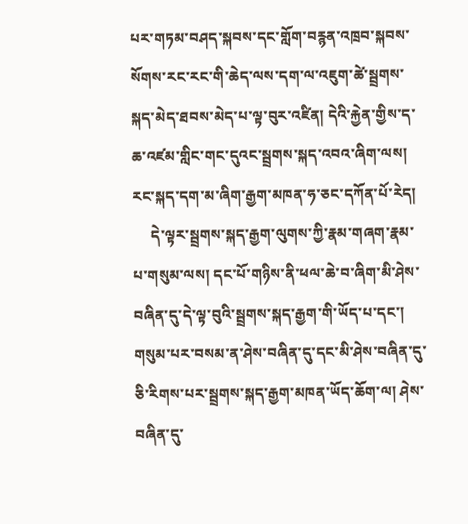པར་གཏམ་བཤད་སྐབས་དང་གློག་བརྙན་འཁྲབ་སྐབས་སོགས་རང་རང་གི་ཆེད་ལས་དག་ལ་འཇུག་ཚེ་སྦྲགས་སྐད་མེད་ཐབས་མེད་པ་ལྟ་བུར་འཛིན། དེའི་རྐྱེན་གྱིས་ད་ཆ་འཛམ་གླིང་གང་དུའང་སྦྲགས་སྐད་འབའ་ཞིག་ལས། རང་སྐད་དག་མ་ཞིག་རྒྱག་མཁན་ཧ་ཅང་དཀོན་པོ་རེད།
     དེ་ལྟར་སྦྲགས་སྐད་རྒྱག་ལུགས་ཀྱི་རྣམ་གཞག་རྣམ་པ་གསུམ་ལས། དང་པོ་གཉིས་ནི་ཕལ་ཆེ་བ་ཞིག་མི་ཤེས་བཞིན་དུ་དེ་ལྟ་བུའི་སྦྲགས་སྐད་རྒྱག་གི་ཡོད་པ་དང་། གསུམ་པར་བསམ་ན་ཤེས་བཞིན་དུ་དང་མི་ཤེས་བཞིན་དུ་ཅི་རིགས་པར་སྦྲགས་སྐད་རྒྱག་མཁན་ཡོད་ཆོག་ལ། ཤེས་བཞིན་དུ་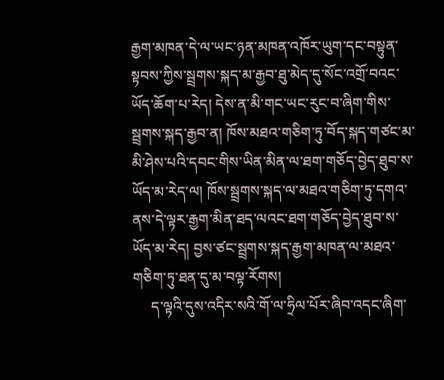རྒྱག་མཁན་དེ་ལ་ཡང་ཉན་མཁན་འཁོར་ཡུག་དང་བསྟུན་སྟབས་ཀྱིས་སྦྲགས་སྐད་མ་རྒྱབ་ཐུ་མེད་དུ་སོང་འགྲོ་བའང་ཡོད་ཆོག་པ་རེད། དེས་ན་མི་གང་ཡང་རུང་བ་ཞིག་གིས་སྦྲགས་སྐད་རྒྱབ་ན། ཁོས་མཐའ་གཅིག་ཏུ་བོད་སྐད་གཙང་མ་མི་ཤེས་པའི་དབང་གིས་ཡིན་མིན་ལ་ཐག་གཅོད་བྱེད་ཐུབ་ས་ཡོད་མ་རེད་ལ། ཁོས་སྦྲགས་སྐད་ལ་མཐའ་གཅིག་ཏུ་དགའ་ནས་དེ་ལྟར་རྒྱག་མིན་ཐད་ལའང་ཐག་གཅོད་བྱེད་ཐུབ་ས་ཡོད་མ་རེད། བྱས་ཙང་སྦྲགས་སྐད་རྒྱག་མཁན་ལ་མཐའ་གཅིག་ཏུ་ཐན་དུ་མ་བལྟ་རོགས།
     ད་ལྟའི་དུས་འདིར་སའི་གོ་ལ་ཧྲིལ་པོར་ཞིབ་འདང་ཞིག་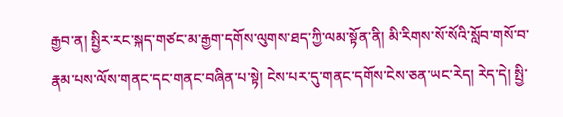རྒྱབ་ན། སྤྱིར་རང་སྐད་གཙང་མ་རྒྱག་དགོས་ལུགས་ཐད་ཀྱི་ལམ་སྟོན་ནི། མི་རིགས་སོ་སོའི་སློབ་གསོ་བ་རྣམ་པས་ལོས་གནང་དང་གནང་བཞིན་པ་སྟེ། ངེས་པར་དུ་གནང་དགོས་ངེས་ཅན་ཡང་རེད། རེད་དེ། སྤྱི་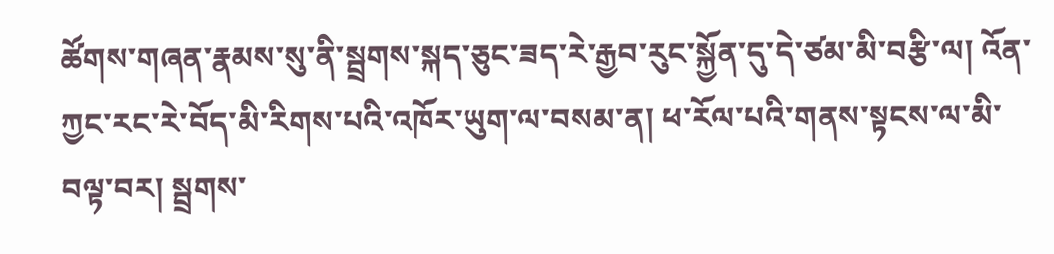ཚོགས་གཞན་རྣམས་སུ་ནི་སྦྲགས་སྐད་ཅུང་ཟད་རེ་རྒྱབ་རུང་སྐྱོན་དུ་དེ་ཙམ་མི་བརྩི་ལ། འོན་ཀྱང་རང་རེ་བོད་མི་རིགས་པའི་འཁོར་ཡུག་ལ་བསམ་ན། ཕ་རོལ་པའི་གནས་སྟངས་ལ་མི་བལྟ་བར། སྦྲགས་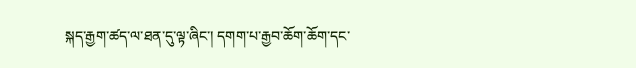སྐད་རྒྱག་ཚད་ལ་ཐན་དུ་ལྟ་ཞིང་། དགག་པ་རྒྱབ་ཆོག་ཆོག་དང་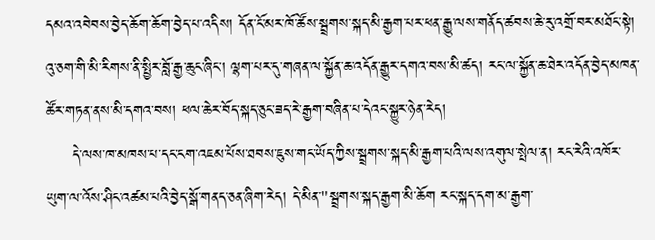དམའ་འབེབས་བྱེད་ཆོག་ཆོག་བྱེད་པ་འདིས། དོན་ངོ་མར་ཁོ་ཚོས་སྦྲགས་སྐད་མི་རྒྱག་པར་ཕན་རྒྱུ་ལས་གནོད་ཚབས་ཆེ་རུ་འགྲོ་བར་མཐོང་སྟེ། འུ་ཅག་གི་མི་རིགས་ནི་སྤྱིར་བློ་རྒྱ་ཆུང་ཞིང་། ལྷག་པར་དུ་གཞན་ལ་སྐྱོན་ཆ་འདོན་རྒྱུར་དགའ་བས་མི་ཚད། རང་ལ་སྐྱོན་ཆ་ཐེར་འདོན་བྱེད་མཁན་ཚོར་གཏན་ནས་མི་དགའ་བས། ཕལ་ཆེར་བོད་སྐད་ཅུང་ཟད་རེ་རྒྱག་བཞིན་པ་དེའང་སྐྱུར་ཉེན་རེད།
     དེ་ལས་ཁ་མཁས་པ་དང་ངག་འཇམ་པོས་ཐབས་ཇུས་གང་ཡོད་ཀྱིས་སྦྲགས་སྐད་མི་རྒྱག་པའི་ལས་འགུལ་སྤེལ་ན། རང་རེའི་འཁོར་ཡུག་ལ་འོས་ཤིང་འཚམ་པའི་བྱེད་སྒོ་གནད་ཅན་ཞིག་རེད། དེ་མིན་"སྦྲགས་སྐད་རྒྱག་མི་ཆོག རང་སྐད་དག་མ་རྒྱག་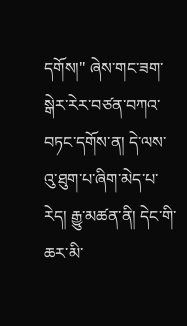དགོས།" ཞེས་གང་ཟག་སྒེར་རེར་བཙན་བཀའ་བཏང་དགོས་ན། དེ་ལས་འུ་ཐུག་པ་ཞིག་མེད་པ་རེད། རྒྱུ་མཚན་ནི། དེང་གི་ཆར་མི་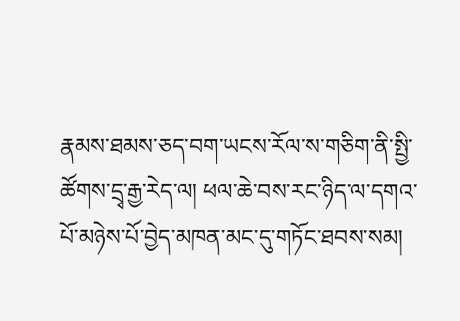རྣམས་ཐམས་ཅད་བག་ཡངས་རོལ་ས་གཅིག་ནི་སྤྱི་ཚོགས་དྲྭ་རྒྱ་རེད་ལ། ཕལ་ཆེ་བས་རང་ཉིད་ལ་དགའ་པོ་མཉེས་པོ་བྱེད་མཁན་མང་དུ་གཏོང་ཐབས་སམ།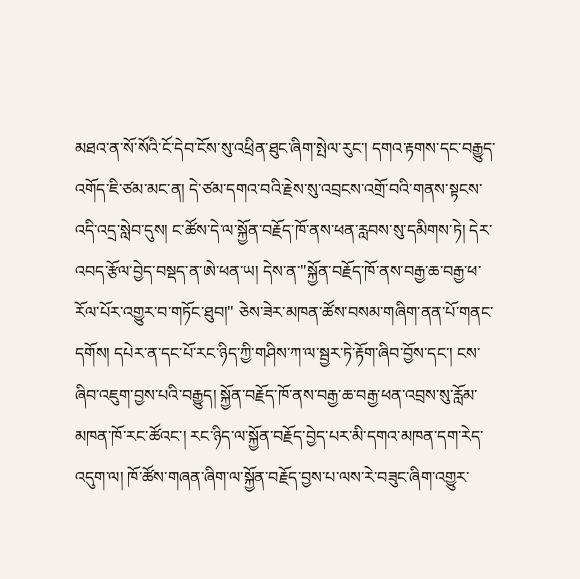མཐའ་ན་སོ་སོའི་ངོ་དེབ་ངོས་སུ་འཕྲིན་ཐུང་ཞིག་སྤེལ་རུང་། དགའ་རྟགས་དང་བརྒྱུད་འགོད་ཇི་ཙམ་མང་ན། དེ་ཙམ་དགའ་བའི་རྗེས་སུ་འབྲངས་འགྲོ་བའི་གནས་སྟངས་འདི་འདྲ་སླེབ་དུས། ང་ཚོས་དེ་ལ་སྐྱོན་བརྗོད་ཁོ་ནས་ཕན་རླབས་སུ་དམིགས་ཏེ། དེར་འབད་རྩོལ་བྱེད་བསྡད་ན་ཨེ་ཕན་ཡ། དེས་ན་"སྐྱོན་བརྗོད་ཁོ་ནས་བརྒྱ་ཆ་བརྒྱ་ཕ་རོལ་པོར་འགྱུར་བ་གཏོང་ཐུབ།" ཅེས་ཟེར་མཁན་ཚོས་བསམ་གཞིག་ནན་པོ་གནང་དགོས། དཔེར་ན་དང་པོ་རང་ཉིད་ཀྱི་གཤིས་ཀ་ལ་སྦྱར་ཏེ་རྟོག་ཞིབ་བྱོས་དང་། ངས་ཞིབ་འཇུག་བྱས་པའི་བརྒྱུད། སྐྱོན་བརྗོད་ཁོ་ནས་བརྒྱ་ཆ་བརྒྱ་ཕན་འབྲས་སུ་རློམ་མཁན་ཁོ་རང་ཚོའང་། རང་ཉིད་ལ་སྐྱོན་བརྗོད་བྱེད་པར་མི་དགའ་མཁན་དག་རེད་འདུག་ལ། ཁོ་ཚོས་གཞན་ཞིག་ལ་སྐྱོན་བརྗོད་བྱས་པ་ལས་རེ་བཟུང་ཞིག་འགྱུར་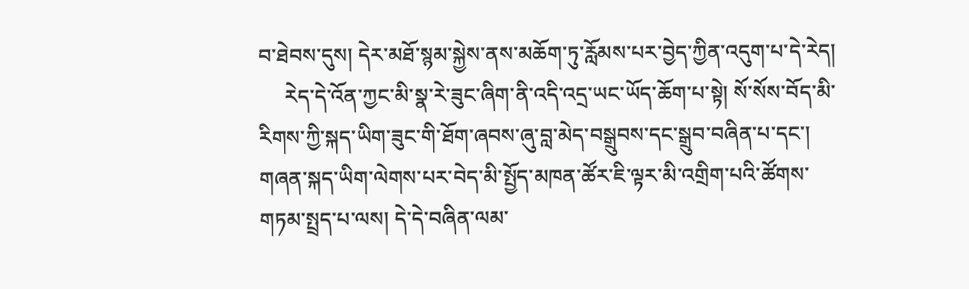བ་ཐེབས་དུས། དེར་མཐོ་སྙམ་སྐྱེས་ནས་མཆོག་ཏུ་རློམས་པར་བྱེད་ཀྱིན་འདུག་པ་དེ་རེད།
     རེད་དེ་འོན་ཀྱང་མི་སྣ་རེ་ཟུང་ཞིག་ནི་འདི་འདྲ་ཡང་ཡོད་ཆོག་པ་སྟེ། སོ་སོས་བོད་མི་རིགས་ཀྱི་སྐད་ཡིག་ཟུང་གི་ཐོག་ཞབས་ཞུ་བླ་མེད་བསྒྲུབས་དང་སྒྲུབ་བཞིན་པ་དང་། གཞན་སྐད་ཡིག་ལེགས་པར་བེད་མི་སྤྱོད་མཁན་ཚོར་ཇི་ལྟར་མི་འགྲིག་པའི་ཚོགས་གཏམ་སྤྲད་པ་ལས། དེ་དེ་བཞིན་ལམ་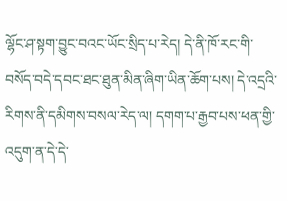ལྷོང་ཤ་སྟག་བྱུང་བའང་ཡོང་སྲིད་པ་རེད། དེ་ནི་ཁོ་རང་གི་བསོད་བདེ་དབང་ཐང་ཐུན་མིན་ཞིག་ཡིན་ཆོག་པས། དེ་འདྲའི་རིགས་ནི་དམིགས་བསལ་རེད་ལ། དགག་པ་རྒྱབ་པས་ཕན་གྱི་འདུག་ན་དེ་དེ་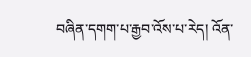བཞིན་དགག་པ་རྒྱབ་འོས་པ་རེད། འོན་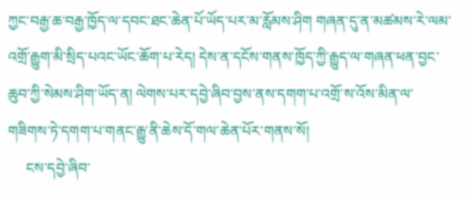ཀྱང་བརྒྱ་ཆ་བརྒྱ་ཁྱོད་ལ་དབང་ཐང་ཆེན་པོ་ཡོད་པར་མ་རློམས་ཤིག གཞན་དུ་ན་མཚམས་རེ་ལམ་འགྲོ་རྒྱུག་མི་སྲིད་པའང་ཡོང་ཆོག་པ་རེད། དེས་ན་དངོས་གནས་ཁྱོད་ཀྱི་རྒྱུད་ལ་གཞན་ཕན་བྱང་ཆུབ་ཀྱི་སེམས་ཤིག་ཡོད་ན། ལེགས་པར་དབྱེ་ཞིབ་བྱས་ནས་དགག་པ་འགྲོ་ས་འོས་མིན་ལ་གཟིགས་ཏེ་དགག་པ་གནང་རྒྱུ་ནི་ཆེས་དོ་གལ་ཆེན་པོར་གནས་སོ།
     ངས་དབྱེ་ཞིབ་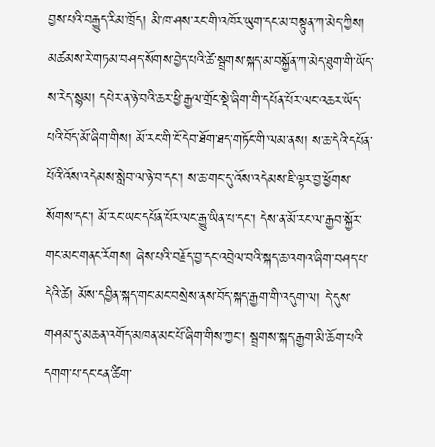བྱས་པའི་བརྒྱུད་རིམ་ཁྲོད། མི་ཁ་ཤས་རང་གི་འཁོར་ཡུག་དང་མ་བསྟུན་ཀ་མེད་ཀྱིས། མཚམས་རེ་གཏམ་བཤད་སོགས་བྱེད་པའི་ཚེ་སྦྲགས་སྐད་མ་བསྐྱོན་ཀ་མེད་ཐུག་གི་ཡོད་ས་རེད་སྙམ། དཔེར་ན་ཉེ་བའི་ཆར་ཕྱི་རྒྱལ་གྲོང་སྡེ་ཞིག་གི་དཔོན་པོར་ལང་འཆར་ཡོད་པའི་བོད་མོ་ཞིག་གིས། མོ་རང་གི་ངོ་དེབ་ཐོག་ཐད་གཏོང་གི་ལམ་ནས། ས་ཆ་དེའི་དཔོན་པོའི་འོས་འདེམས་སླེབ་ལ་ཉེ་བ་དང་། ས་ཆ་གང་དུ་འོས་འདེམས་ཇི་ལྟར་བྱ་ཕྱོགས་སོགས་དང་། མོ་རང་ཡང་དཔོན་པོར་ལང་རྒྱུ་ཡིན་པ་དང་། དེས་ན་མོ་རང་ལ་རྒྱབ་སྐྱོར་གང་མང་གནང་རོགས། ཞེས་པའི་བརྗོད་བྱ་དང་འབྲེལ་བའི་སྐད་ཆ་འགའ་ཞིག་བཤད་པ་དེའི་ཚེ། མོས་དབྱིན་སྐད་གང་མང་བསྲེས་ནས་བོད་སྐད་རྒྱག་གི་འདུག་ལ། དེ་དུས་གཤམ་དུ་མཆན་འགོད་མཁན་མང་པོ་ཞིག་གིས་ཀྱང་། སྦྲགས་སྐད་རྒྱག་མི་ཆོག་པའི་དགག་པ་དང་ངན་ཚིག་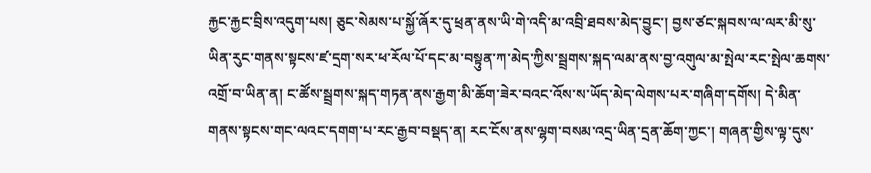རྐྱང་རྐྱང་བྲིས་འདུག་པས། ཅུང་སེམས་པ་སྐྱོ་ཞོར་དུ་ཕྲན་ནས་ཡི་གེ་འདི་མ་འབྲི་ཐབས་མེད་བྱུང་། བྱས་ཙང་སྐབས་ལ་ལར་མི་སུ་ཡིན་རུང་གནས་སྟངས་ཛ་དྲག་སར་ཕ་རོལ་པོ་དང་མ་བསྟུན་ཀ་མེད་ཀྱིས་སྦྲགས་སྐད་ལམ་ནས་བྱ་འགུལ་མ་སྤེལ་རང་སྤེལ་ཆགས་འགྲོ་བ་ཡིན་ན། ང་ཚོས་སྦྲགས་སྐད་གཏན་ནས་རྒྱག་མི་ཆོག་ཟེར་བའང་འོས་ས་ཡོད་མེད་ལེགས་པར་གཞིག་དགོས། དེ་མིན་གནས་སྟངས་གང་ལའང་དགག་པ་རང་རྒྱབ་བསྡད་ན། རང་ངོས་ནས་ལྷག་བསམ་འདྲ་ཡིན་དྲན་ཆོག་ཀྱང་། གཞན་གྱིས་ལྟ་དུས་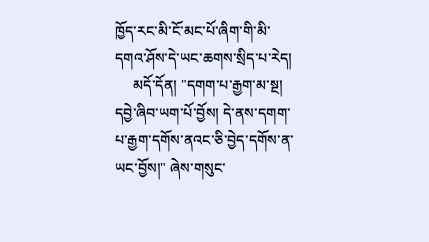ཁྱོད་རང་མི་ངོ་མང་པོ་ཞིག་གི་མི་དགའ་ཤོས་དེ་ཡང་ཆགས་སྲིད་པ་རེད།
     མདོ་དོན། "དགག་པ་རྒྱག་མ་སྔ། དབྱེ་ཞིབ་ཡག་པོ་བྱོས། དེ་ནས་དགག་པ་རྒྱག་དགོས་ནའང་ཅི་བྱེད་དགོས་ན་ཡང་བྱོས།" ཞེས་གསུང་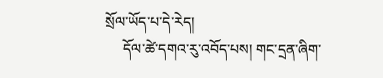སྲོལ་ཡོད་པ་དེ་རེད།
     དོལ་ཚེ་དགའ་རུ་འབོད་པས། གང་དྲན་ཞིག་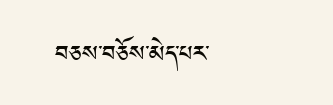བཅས་བཅོས་མེད་པར་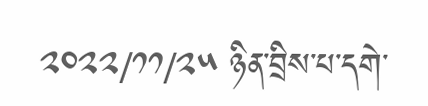༢༠༢༢/༡༡/༢༥ ཉིན་བྲིས་པ་དགེ་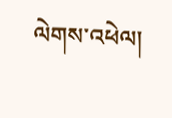ལེགས་འཕེལ།